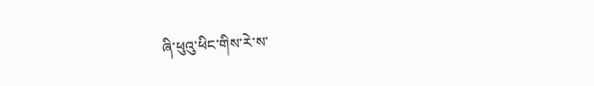ཞི་ཕུའུ་ཕིང་གིས་རེ་ས་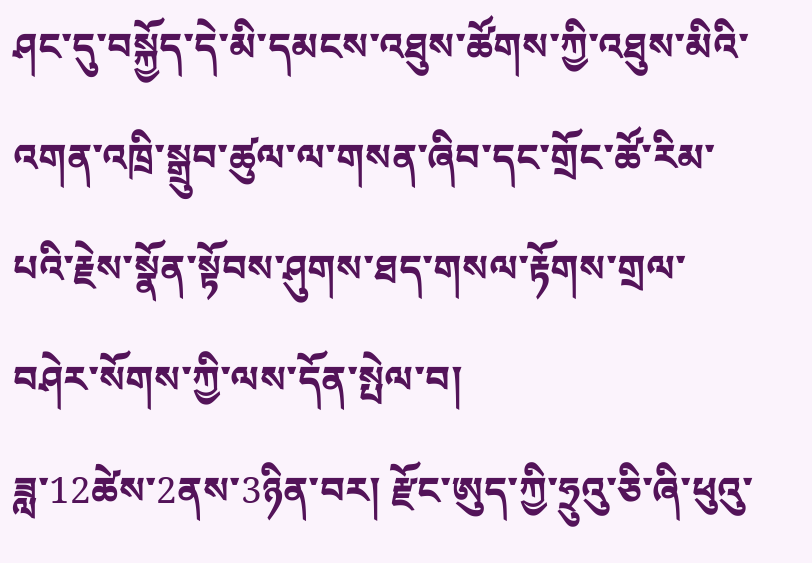ཤང་དུ་བསྐྱོད་དེ་མི་དམངས་འཐུས་ཚོགས་ཀྱི་འཐུས་མིའི་འགན་འཁྲི་སྒྲུབ་ཚུལ་ལ་གསན་ཞིབ་དང་གྲོང་ཚོ་རིམ་པའི་རྗེས་སྣོན་སྟོབས་ཤུགས་ཐད་གསལ་རྟོགས་གྲལ་བཤེར་སོགས་ཀྱི་ལས་དོན་སྤེལ་བ།
ཟླ་12ཚེས་2ནས་3ཉིན་བར། རྫོང་ཨུད་ཀྱི་ཧྲུའུ་ཅི་ཞི་ཕུའུ་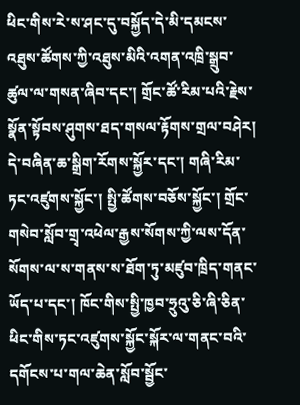ཕིང་གིས་རེ་ས་ཤང་དུ་བསྐྱོད་དེ་མི་དམངས་འཐུས་ཚོགས་ཀྱི་འཐུས་མིའི་འགན་འཁྲི་སྒྲུབ་ཚུལ་ལ་གསན་ཞིབ་དང་། གྲོང་ཚོ་རིམ་པའི་རྗེས་སྣོན་སྟོབས་ཤུགས་ཐད་གསལ་རྟོགས་གྲལ་བཤེར། དེ་བཞིན་ཆ་སྒྲིག་རོགས་སྐྱོར་དང་། གཞི་རིམ་ཏང་འཛུགས་སྐྱོང་། སྤྱི་ཚོགས་བཅོས་སྐྱོང་། གྲོང་གསེབ་སློབ་གྲྭ་འཕེལ་རྒྱས་སོགས་ཀྱི་ལས་དོན་སོགས་ལ་ས་གནས་ས་ཐོག་ཏུ་མཛུབ་ཁྲིད་གནང་ཡོད་པ་དང་། ཁོང་གིས་སྤྱི་ཁྱབ་ཧྲུའུ་ཅི་ཞི་ཅིན་ཕིང་གིས་ཏང་འཛུགས་སྐྱོང་སྐོར་ལ་གནང་བའི་དགོངས་པ་གལ་ཆེན་སློབ་སྦྱོང་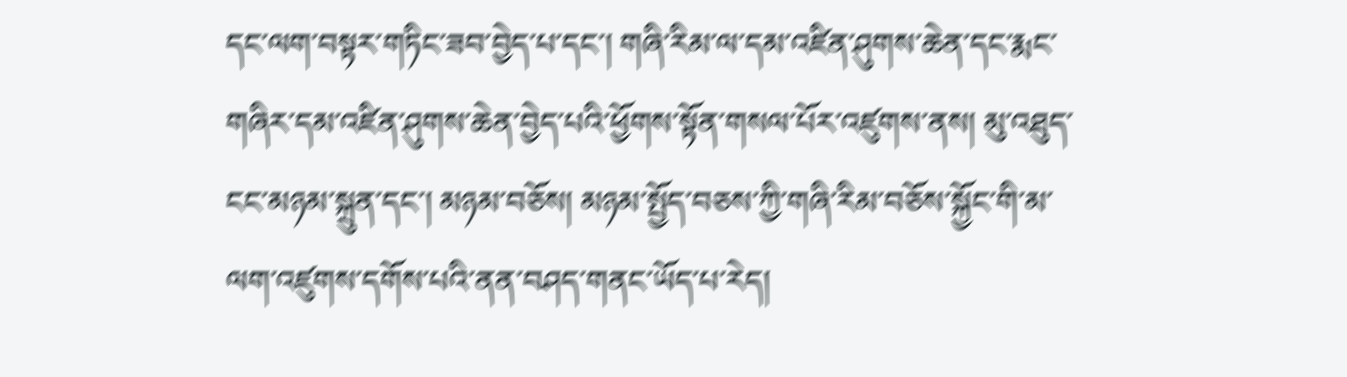དང་ལག་བསྟར་གཏིང་ཟབ་བྱེད་པ་དང་། གཞི་རིམ་ལ་དམ་འཛིན་ཤུགས་ཆེན་དང་རྨང་གཞིར་དམ་འཛིན་ཤུགས་ཆེན་བྱེད་པའི་ཕྱོགས་སྟོན་གསལ་པོར་འཛུགས་ནས། མུ་འཐུད་ངང་མཉམ་སྐྲུན་དང་། མཉམ་བཅོས། མཉམ་སྤྱོད་བཅས་ཀྱི་གཞི་རིམ་བཅོས་སྐྱོང་གི་མ་ལག་འཛུགས་དགོས་པའི་ནན་བཤད་གནང་ཡོད་པ་རེད།